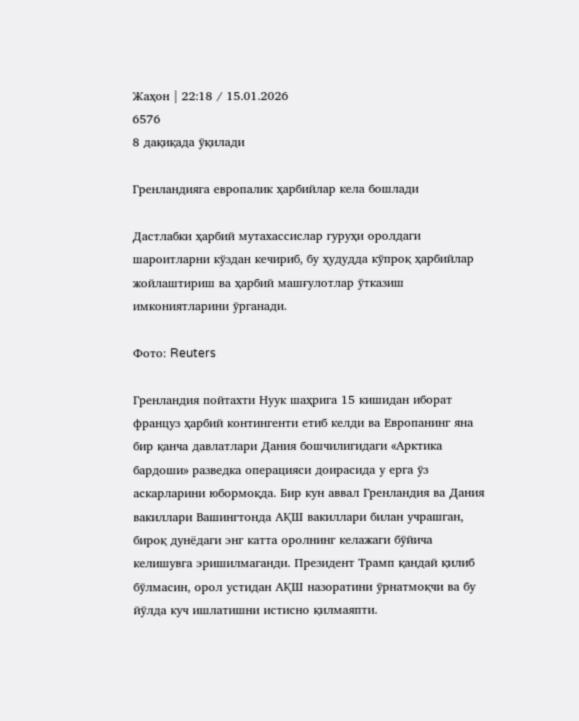Жаҳон | 22:18 / 15.01.2026
6576
8 дақиқада ўқилади

Гренландияга европалик ҳарбийлар кела бошлади

Дастлабки ҳарбий мутахассислар гуруҳи оролдаги шароитларни кўздан кечириб, бу ҳудудда кўпроқ ҳарбийлар жойлаштириш ва ҳарбий машғулотлар ўтказиш имкониятларини ўрганади.

Фото: Reuters

Гренландия пойтахти Нуук шаҳрига 15 кишидан иборат француз ҳарбий контингенти етиб келди ва Европанинг яна бир қанча давлатлари Дания бошчилигидаги «Арктика бардоши» разведка операцияси доирасида у ерга ўз аскарларини юбормоқда. Бир кун аввал Гренландия ва Дания вакиллари Вашингтонда АҚШ вакиллари билан учрашган, бироқ дунёдаги энг катта оролнинг келажаги бўйича келишувга эришилмаганди. Президент Трамп қандай қилиб бўлмасин, орол устидан АҚШ назоратини ўрнатмоқчи ва бу йўлда куч ишлатишни истисно қилмаяпти.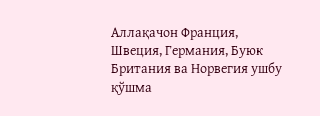Аллақачон Франция, Швеция, Германия, Буюк Британия ва Норвегия ушбу қўшма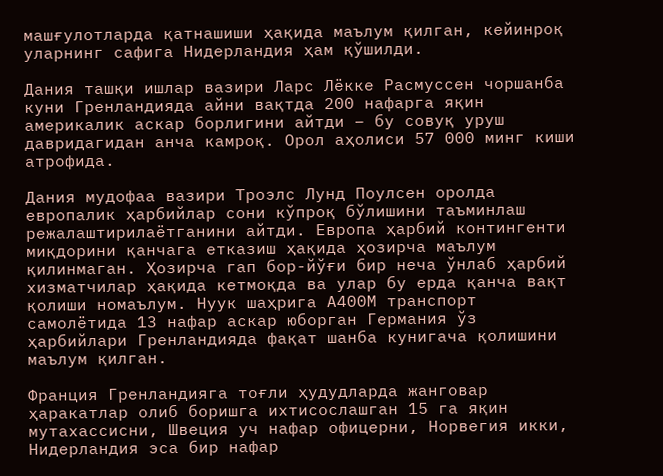машғулотларда қатнашиши ҳақида маълум қилган, кейинроқ уларнинг сафига Нидерландия ҳам қўшилди.

Дания ташқи ишлар вазири Ларс Лёкке Расмуссен чоршанба куни Гренландияда айни вақтда 200 нафарга яқин америкалик аскар борлигини айтди – бу совуқ уруш давридагидан анча камроқ. Орол аҳолиси 57 000 минг киши атрофида.

Дания мудофаа вазири Троэлс Лунд Поулсен оролда европалик ҳарбийлар сони кўпроқ бўлишини таъминлаш режалаштирилаётганини айтди. Европа ҳарбий контингенти миқдорини қанчага етказиш ҳақида ҳозирча маълум қилинмаган. Ҳозирча гап бор-йўғи бир неча ўнлаб ҳарбий хизматчилар ҳақида кетмоқда ва улар бу ерда қанча вақт қолиши номаълум. Нуук шаҳрига А400М транспорт самолётида 13 нафар аскар юборган Германия ўз ҳарбийлари Гренландияда фақат шанба кунигача қолишини маълум қилган.

Франция Гренландияга тоғли ҳудудларда жанговар ҳаракатлар олиб боришга ихтисослашган 15 га яқин мутахассисни, Швеция уч нафар офицерни, Норвегия икки, Нидерландия эса бир нафар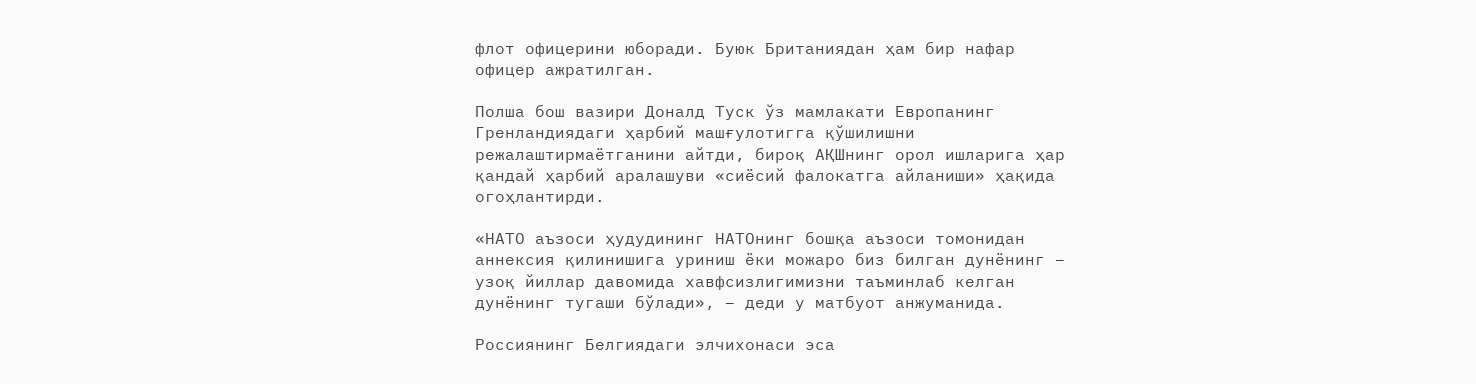флот офицерини юборади. Буюк Британиядан ҳам бир нафар офицер ажратилган.

Полша бош вазири Доналд Туск ўз мамлакати Европанинг Гренландиядаги ҳарбий машғулотигга қўшилишни режалаштирмаётганини айтди, бироқ АҚШнинг орол ишларига ҳар қандай ҳарбий аралашуви «сиёсий фалокатга айланиши» ҳақида огоҳлантирди.

«НАТО аъзоси ҳудудининг НАТОнинг бошқа аъзоси томонидан аннексия қилинишига уриниш ёки можаро биз билган дунёнинг – узоқ йиллар давомида хавфсизлигимизни таъминлаб келган дунёнинг тугаши бўлади», – деди у матбуот анжуманида.

Россиянинг Белгиядаги элчихонаси эса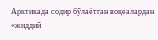Арктикада содир бўлаётган воқеалардан «жиддий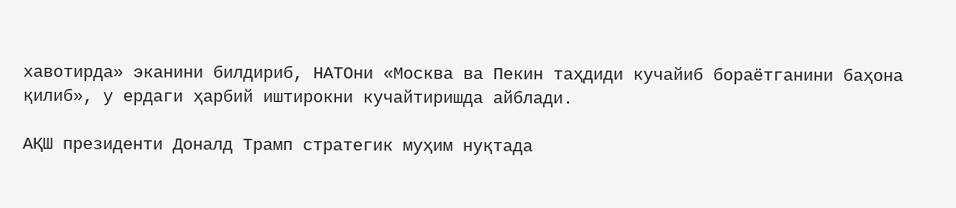хавотирда» эканини билдириб, НАТОни «Москва ва Пекин таҳдиди кучайиб бораётганини баҳона қилиб», у ердаги ҳарбий иштирокни кучайтиришда айблади.

АҚШ президенти Доналд Трамп стратегик муҳим нуқтада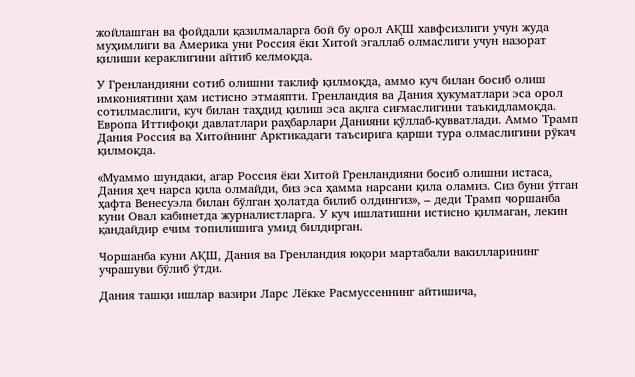жойлашган ва фойдали қазилмаларга бой бу орол АҚШ хавфсизлиги учун жуда муҳимлиги ва Америка уни Россия ёки Хитой эгаллаб олмаслиги учун назорат қилиши кераклигини айтиб келмоқда.

У Гренландияни сотиб олишни таклиф қилмоқда, аммо куч билан босиб олиш имкониятини ҳам истисно этмаяпти. Гренландия ва Дания ҳукуматлари эса орол сотилмаслиги, куч билан таҳдид қилиш эса ақлга сиғмаслигини таъкидламоқда. Европа Иттифоқи давлатлари раҳбарлари Данияни қўллаб-қувватлади. Аммо Трамп Дания Россия ва Хитойнинг Арктикадаги таъсирига қарши тура олмаслигини рўкач қилмоқда.

«Муаммо шундаки, агар Россия ёки Хитой Гренландияни босиб олишни истаса, Дания ҳеч нарса қила олмайди, биз эса ҳамма нарсани қила оламиз. Сиз буни ўтган ҳафта Венесуэла билан бўлган ҳолатда билиб олдингиз», – деди Трамп чоршанба куни Овал кабинетда журналистларга. У куч ишлатишни истисно қилмаган, лекин қандайдир ечим топилишига умид билдирган.

Чоршанба куни АҚШ, Дания ва Гренландия юқори мартабали вакилларининг учрашуви бўлиб ўтди.

Дания ташқи ишлар вазири Ларс Лёкке Расмуссеннинг айтишича,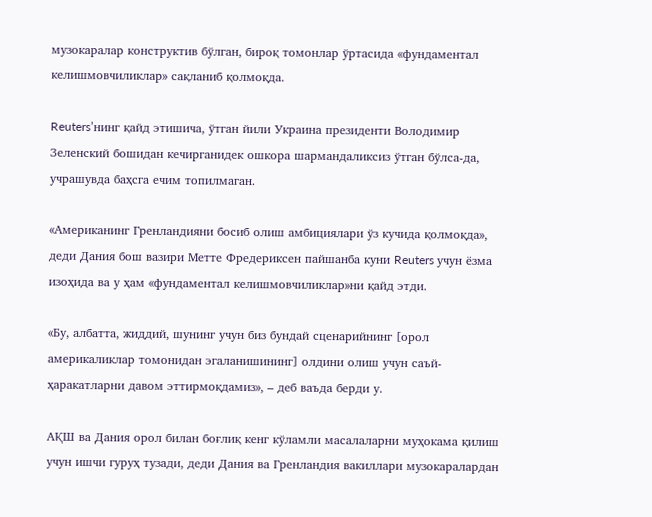музокаралар конструктив бўлган, бироқ томонлар ўртасида «фундаментал келишмовчиликлар» сақланиб қолмоқда.

Reuters’нинг қайд этишича, ўтган йили Украина президенти Володимир Зеленский бошидан кечирганидек ошкора шармандаликсиз ўтган бўлса-да, учрашувда баҳсга ечим топилмаган.

«Американинг Гренландияни босиб олиш амбициялари ўз кучида қолмоқда», деди Дания бош вазири Метте Фредериксен пайшанба куни Reuters учун ёзма изоҳида ва у ҳам «фундаментал келишмовчиликлар»ни қайд этди.

«Бу, албатта, жиддий, шунинг учун биз бундай сценарийнинг [орол америкаликлар томонидан эгаланишининг] олдини олиш учун саъй-ҳаракатларни давом эттирмоқдамиз», – деб ваъда берди у.

АҚШ ва Дания орол билан боғлиқ кенг кўламли масалаларни муҳокама қилиш учун ишчи гуруҳ тузади, деди Дания ва Гренландия вакиллари музокаралардан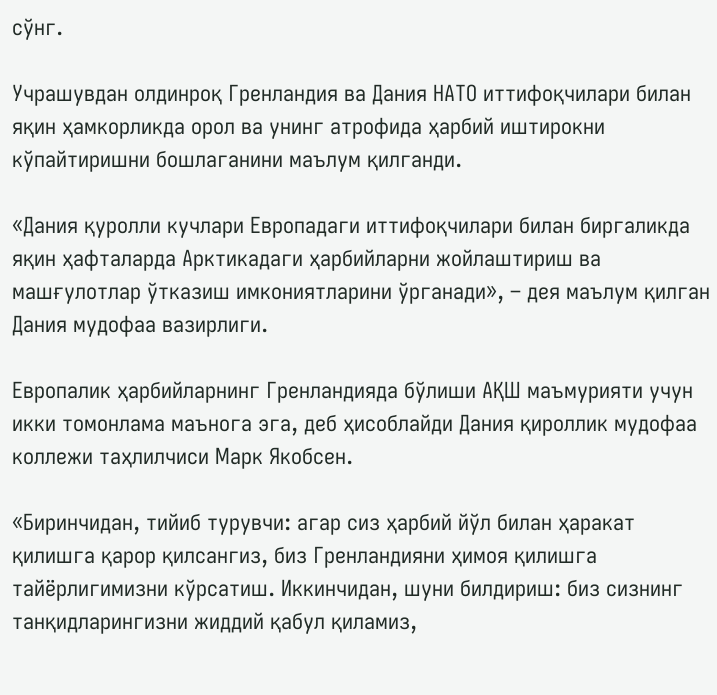сўнг.

Учрашувдан олдинроқ Гренландия ва Дания НАТО иттифоқчилари билан яқин ҳамкорликда орол ва унинг атрофида ҳарбий иштирокни кўпайтиришни бошлаганини маълум қилганди.

«Дания қуролли кучлари Европадаги иттифоқчилари билан биргаликда яқин ҳафталарда Арктикадаги ҳарбийларни жойлаштириш ва машғулотлар ўтказиш имкониятларини ўрганади», – дея маълум қилган Дания мудофаа вазирлиги.

Европалик ҳарбийларнинг Гренландияда бўлиши АҚШ маъмурияти учун икки томонлама маънога эга, деб ҳисоблайди Дания қироллик мудофаа коллежи таҳлилчиси Марк Якобсен.

«Биринчидан, тийиб турувчи: агар сиз ҳарбий йўл билан ҳаракат қилишга қарор қилсангиз, биз Гренландияни ҳимоя қилишга тайёрлигимизни кўрсатиш. Иккинчидан, шуни билдириш: биз сизнинг танқидларингизни жиддий қабул қиламиз,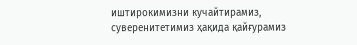иштирокимизни кучайтирамиз, суверенитетимиз ҳақида қайғурамиз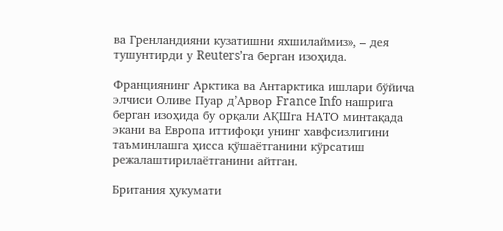ва Гренландияни кузатишни яхшилаймиз», – дея тушунтирди у Reuters’га берган изоҳида.

Франциянинг Арктика ва Антарктика ишлари бўйича элчиси Оливе Пуар д’Арвор France Info нашрига берган изоҳида бу орқали АҚШга НАТО минтақада экани ва Европа иттифоқи унинг хавфсизлигини таъминлашга ҳисса қўшаётганини кўрсатиш режалаштирилаётганини айтган.

Британия ҳукумати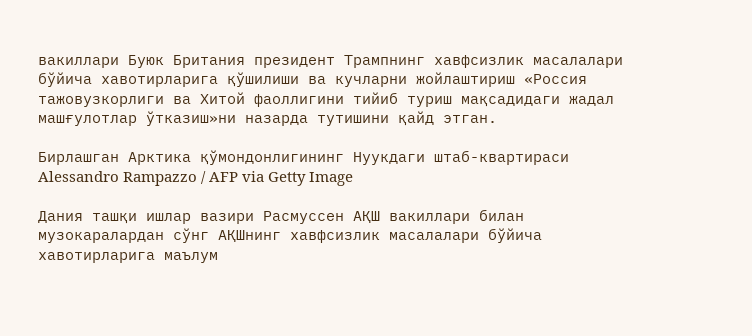вакиллари Буюк Британия президент Трампнинг хавфсизлик масалалари бўйича хавотирларига қўшилиши ва кучларни жойлаштириш «Россия тажовузкорлиги ва Хитой фаоллигини тийиб туриш мақсадидаги жадал машғулотлар ўтказиш»ни назарда тутишини қайд этган.

Бирлашган Арктика қўмондонлигининг Нуукдаги штаб-квартираси
Alessandro Rampazzo / AFP via Getty Image

Дания ташқи ишлар вазири Расмуссен АҚШ вакиллари билан музокаралардан сўнг АҚШнинг хавфсизлик масалалари бўйича хавотирларига маълум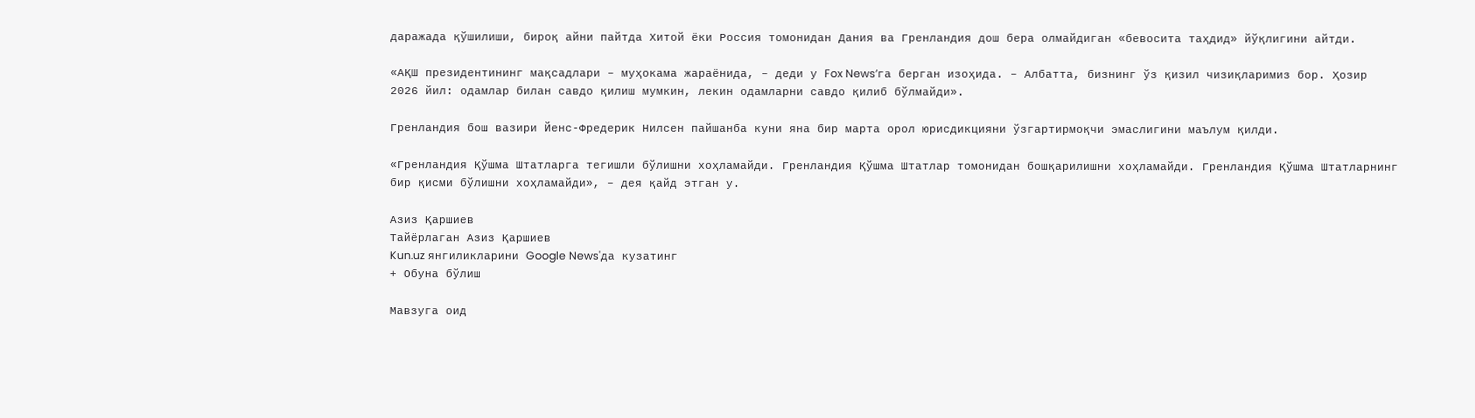даражада қўшилиши, бироқ айни пайтда Хитой ёки Россия томонидан Дания ва Гренландия дош бера олмайдиган «бевосита таҳдид» йўқлигини айтди.

«АҚШ президентининг мақсадлари – муҳокама жараёнида, – деди у Fox News’га берган изоҳида. – Албатта, бизнинг ўз қизил чизиқларимиз бор. Ҳозир 2026 йил: одамлар билан савдо қилиш мумкин, лекин одамларни савдо қилиб бўлмайди».

Гренландия бош вазири Йенс-Фредерик Нилсен пайшанба куни яна бир марта орол юрисдикцияни ўзгартирмоқчи эмаслигини маълум қилди.

«Гренландия Қўшма Штатларга тегишли бўлишни хоҳламайди. Гренландия Қўшма Штатлар томонидан бошқарилишни хоҳламайди. Гренландия Қўшма Штатларнинг бир қисми бўлишни хоҳламайди», – дея қайд этган у.

Азиз Қаршиев
Тайёрлаган Азиз Қаршиев
Kun.uz янгиликларини Google News'да кузатинг
+ Обуна бўлиш

Мавзуга оид